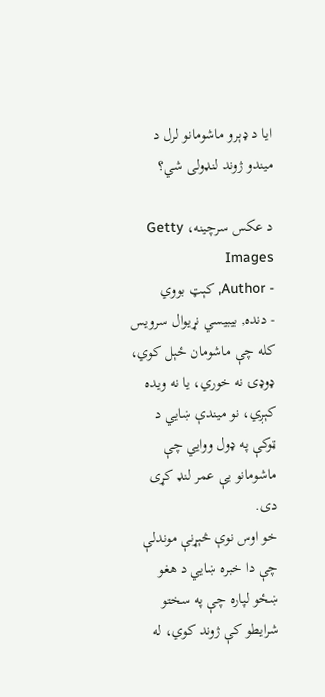ایا د ډېرو ماشومانو لرل د میندو ژوند لنډولی شي؟

د عکس سرچینه، Getty Images
- Author, کېټ بووي
- دنده, بيبيسي نړیوال سرویس
کله چې ماشومان ځېل کوي، ډوډۍ نه خوري، یا نه ویده کېږي، نو میندې ښايي د ټوکې په ډول ووايي چې ماشومانو یې عمر لنډ کړی دی.
خو اوس نوې څېړنې موندلې چې دا خبره ښايي د هغو ښځو لپاره چې په سختو شرایطو کې ژوند کوي، له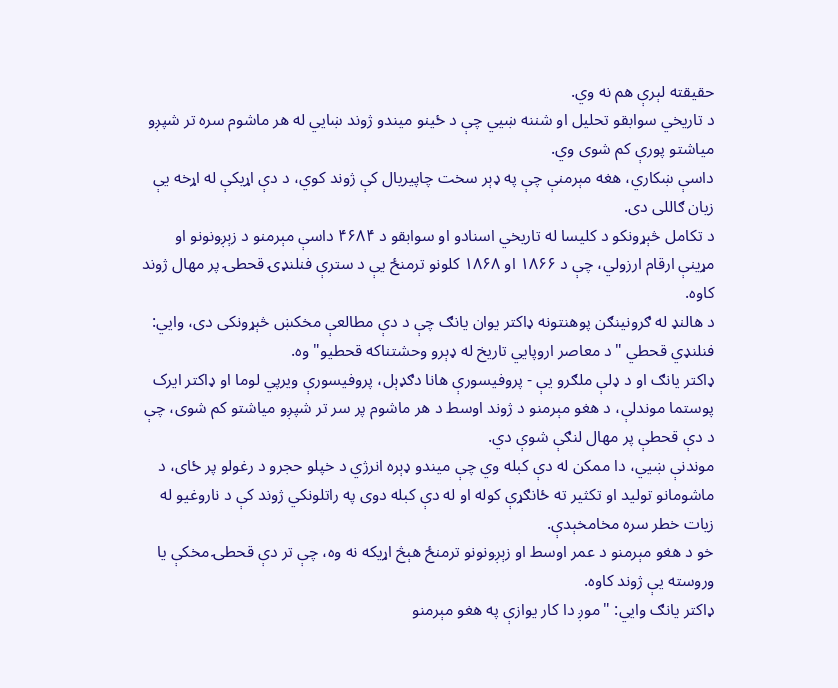حقیقته لېرې هم نه وي.
د تاریخي سوابقو تحلیل او شننه ښیي چې د ځینو میندو ژوند ښايي له هر ماشوم سره تر شپږو میاشتو پورې کم شوی وي.
داسې ښکاري، هغه مېرمنې چې په ډېر سخت چاپیریال کې ژوند کوي، د دې اړیکې له اړخه یې زیان ګاللی دی.
د تکامل څېړونکو د کلیسا له تاریخي اسنادو او سوابقو د ۴۶۸۴ داسې مېرمنو د زېږونونو او مړینې ارقام ارزولي، چې د ۱۸۶۶ او ۱۸۶۸ کلونو ترمنځ یې د سترې فنلنډۍ قحطۍ پر مهال ژوند کاوه.
د هالنډ له ګرونینګن پوهنتونه ډاکتر یوان یانګ چې د دې مطالعې مخکښ څېړونکی دی، وايي: فنلنډي قحطي "د معاصر اروپایي تاریخ له ډېرو وحشتناکه قحطیو" وه.
ډاکتر یانګ او د ډلې ملګرو یې - پروفیسورې هانا دګډېل، پروفیسورې ویرپي لوما او ډاکتر ایرک پوستما موندلې، د هغو مېرمنو د ژوند اوسط د هر ماشوم پر سر تر شپږو میاشتو کم شوی، چې د دې قحطې پر مهال لنګې شوې دي.
موندنې ښیي، دا ممکن له دې کبله وي چې میندو ډېره انرژي د خپلو حجرو د رغولو پر ځای، د ماشومانو تولید او تکثیر ته ځانګړې کوله او له دې کبله دوی په راتلونکي ژوند کې د ناروغیو له زیات خطر سره مخامخېدې.
خو د هغو مېرمنو د عمر اوسط او زېږونونو ترمنځ هېڅ اړیکه نه وه، چې تر دې قحطۍ مخکې یا وروسته یې ژوند کاوه.
ډاکتر یانګ وايي: "موږ دا کار یوازې په هغو مېرمنو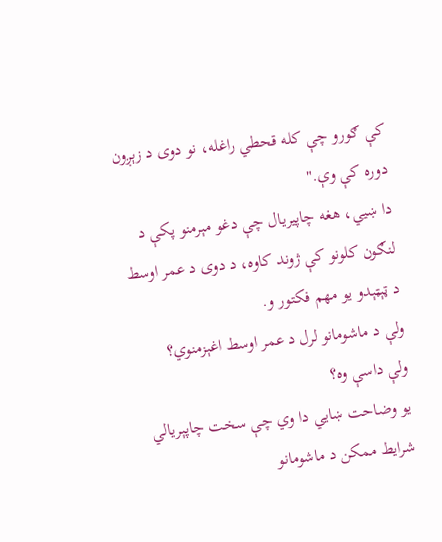کې ګورو چې کله قحطي راغله، نو دوی د زېږون دوره کې وې."
دا ښيي، هغه چاپیریال چې دغو مېرمنو پکې د لنګون کلونو کې ژوند کاوه، د دوی د عمر اوسط د ټېټېدو یو مهم فکتور و.
ولې د ماشومانو لرل د عمر اوسط اغېزمنوي؟
ولې داسې وه؟
یو وضاحت ښايي دا وي چې سخت چاپېریالي شرایط ممکن د ماشومانو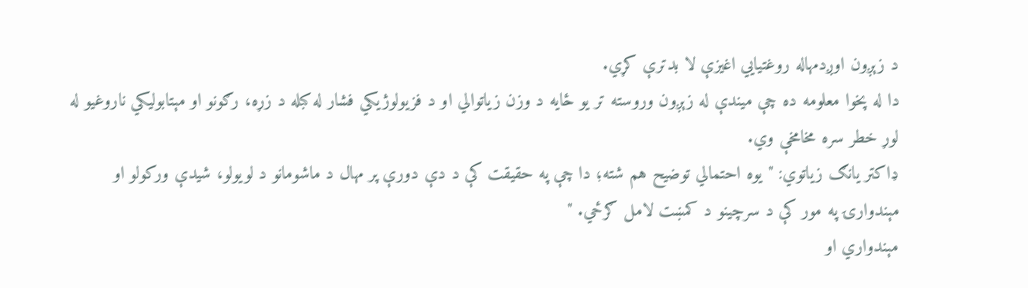د زېږون اوږدمهاله روغتیايي اغیزې لا بدترې کړي.
دا له پخوا معلومه ده چې میندې له زېږون وروسته تر یو ځایه د وزن زیاتوالي او د فزیولوژیکي فشار له کبله د زړه، رګونو او مېتابولیکي ناروغیو له لوړ خطر سره مخامخې وي.
ډاکتر یانګ زیاتوي: "یوه احتمالي توضیح هم شته؛ دا چې په حقیقت کې د دې دورې پر مهال د ماشومانو د لویولو، شیدې ورکولو او مېندوارۍ په مور کې د سرچینو د کمښت لامل ګرځي. "
مېندواري او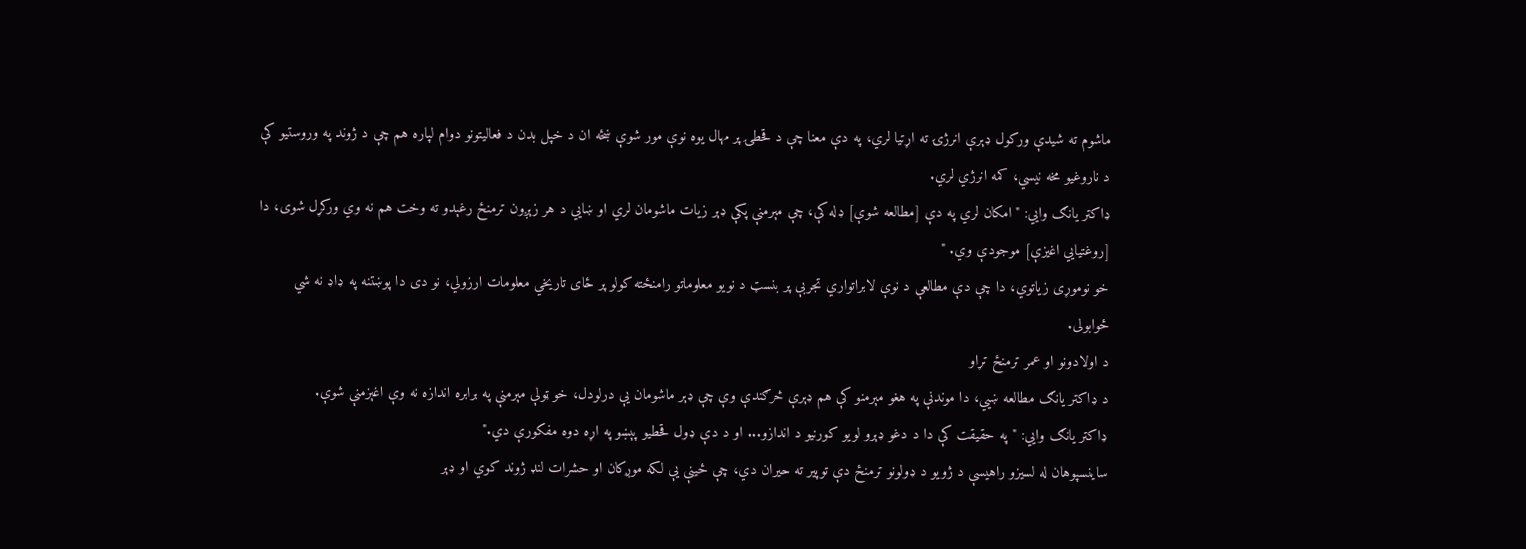ماشوم ته شیدې ورکول ډېرې انرژۍ ته اړتیا لري، په دې معنا چې د قحطۍ پر مهال یوه نوې مور شوې ښځه ان د خپل بدن د فعالیتونو دوام لپاره هم چې د ژوند په وروستیو کې د ناروغیو مخه نیسي، کمه انرژي لري.
ډاکتر یانګ وايي: "امکان لري په دې [مطالعه شوې] ډله کې، چې مېرمنې پکې ډېر زیات ماشومان لري او ښايي د هر زېږون ترمنځ رغېدو ته وخت هم نه وي ورکړل شوی، دا [روغتیایي اغیزې] موجودې وي. "
خو نوموړی زیاتوي، دا چې دې مطالعې د نوې لابراتواري تجربې پر بنسټ د نویو معلوماتو رامنځته کولو پر ځای تاریخي معلومات ارزولي، نو دی دا پوښتنه په ډاډ نه شي ځوابولی.
د اولادونو او عمر ترمنځ تړاو
د ډاکتر یانګ مطالعه ښيي، دا موندنې په هغو مېرمنو کې هم ډېرې څرګندې وې چې ډېر ماشومان یې درلودل، خو ټولې مېرمنې په برابره اندازه نه وې اغېزمنې شوې.
ډاکتر یانګ وايي: "په حقیقت کې دا د دغو ډېرو لویو کورنیو د اندازو... او د دې ډول قحطیو پېښو په اړه دوه مفکورې دي."
ساینسپوهان له لسیزو راهیسې د ژویو د ډولونو ترمنځ دې توپیر ته حیران دي، چې ځینې یې لکه موږکان او حشرات لنډ ژوند کوي او ډېر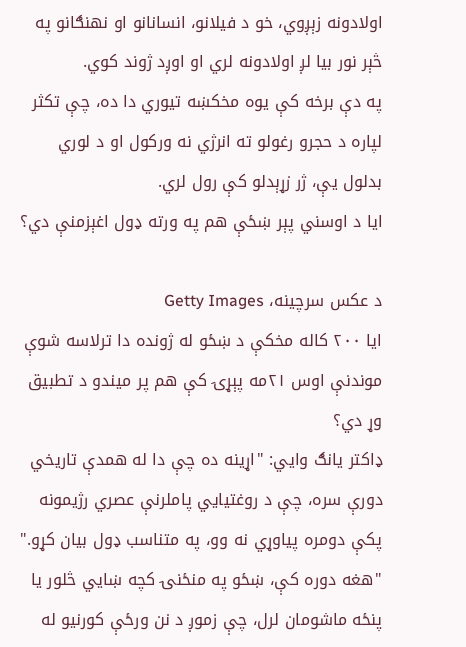اولادونه زېږوي، خو د فیلانو، انسانانو او نهنګانو په څېر نور بیا لږ اولادونه لري او اوږد ژوند کوي.
په دې برخه کې یوه مخکښه تیوري دا ده، چې تکثر لپاره د حجرو رغولو ته انرژي نه ورکول او د لوري بدلول یې، ژر زړېدلو کې رول لري.
ایا د اوسني پېر ښځې هم په ورته ډول اغېزمنې دي؟

د عکس سرچینه، Getty Images
ایا ۲۰۰ کاله مخکې د ښځو له ژونده دا ترلاسه شوې موندنې اوس ۲۱مه پېړۍ کې هم پر میندو د تطبیق وړ دي؟
ډاکتر یانګ وايي: "اړینه ده چې دا له همدې تاریخي دورې سره، چې د روغتیايي پاملرنې عصري رژیمونه پکې دومره پیاوړي نه وو، په متناسب ډول بیان کړو."
"هغه دوره کې، ښځو په منځنۍ کچه ښايي څلور یا پنځه ماشومان لرل، چې زموږ د نن ورځې کورنیو له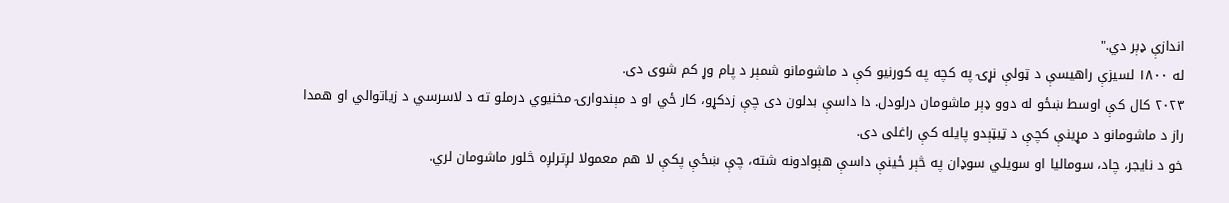اندازې ډېر دي."
له ۱۸۰۰ لسیزې راهیسې د ټولې نړۍ په کچه په کورنیو کې د ماشومانو شمېر د پام وړ کم شوی دی.
۲۰۲۳ کال کې اوسط ښځو له دوو ډېر ماشومان درلودل. دا داسې بدلون دی چې زدکړو، کار ځي او د مېندوارۍ مخنیوي درملو ته د لاسرسي د زیاتوالي او همدا راز د ماشومانو د مړینې کچې د ټیټېدو پایله کې راغلی دی.
خو د نایجر، چاد، سومالیا او سویلي سوډان په څېر ځینې داسې هېوادونه شته، چې ښځې پکې لا هم معمولا لږترلږه څلور ماشومان لري.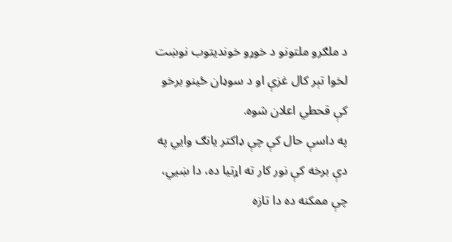د ملګرو ملتونو د خوړو خوندیتوب نوښت لخوا تېر کال غزې او د سوډان ځینو برخو کې قحطي اعلان شوه.
په داسې حال کې چې ډاکتر یانګ وايي په دې برخه کې نور کار ته اړتیا ده، دا ښيي، چې ممکنه ده دا تازه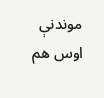موندنې اوس هم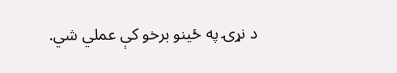د نړۍ په ځینو برخو کې عملي شي.